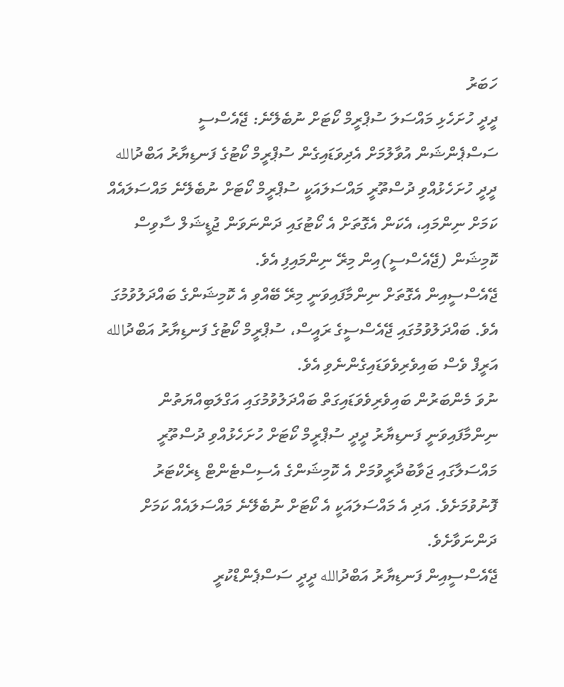ހަބަރު
ދީދީ ހުށަހެޅި މައްސަލަ ސުޕްރީމް ކޯޓަށް ނުބެލޭނެ: ޖޭއެސްސީ
ސަސްޕެންޝަން އުވާލުމަށް އެދިވަޑައިގެން ސުޕްރީމް ކޯޓުގެ ފަނޑިޔާރު އަބްދުالله ދީދީ ހުށަހެޅުއްވި ދުސްތޫރީ މައްސަލައަކީ ސުޕްރީމް ކޯޓަށް ނުބެލޭނެ މައްސަލައެއް ކަމަށް ނިންމައި، އެކަން އެގޮތަށް އެ ކޯޓުގައި ދަންނަވަން ޖުޑީޝަލް ސާވިސް ކޮމިޝަން (ޖޭއެސްސީ)އިން މިރޭ ނިންމައިފި އެވެ.
ޖޭއެސްސީއިން އެގޮތަށް ނިންމާފައިވަނީ މިރޭ ބޭއްވި އެ ކޮމިޝަންގެ ބައްދަލުވުމުގަ އެވެ. ބައްދަލުވުމުގައި ޖޭއެސްސީގެ ރައީސް، ސުޕްރީމް ކޯޓުގެ ފަނޑިޔާރު އަބްދުالله އަރީފް ވެސް ބައިވެރިވެވަޑައިގެންނެވި އެވެ.
ނުވަ މެންބަރުން ބައިވެރިވެވަޑައިގަތް ބައްދަލުވުމުގައި އަގްލަބިއްޔަތުން ނިންމާފައިވަނީ ފަނޑިޔާރު ދީދީ ސުޕްރީމް ކޯޓަށް ހުށަހެޅުއްވި ދުސްތޫރީ މައްސަލާގައި ޖަވާބުދާރީވުމަށް އެ ކޮމިޝަންގެ އެސިސްޓެންޓް ޑިރެކްޓަރު ފޮނުވުމަށެވެ. އަދި އެ މައްސަލައަކީ އެ ކޯޓަށް ނުބެލޭނެ މައްސަލައެއް ކަމަށް ދަންނަވާށެވެ.
ޖޭއެސްސީއިން ފަނޑިޔާރު އަބްދުالله ދީދީ ސަސްޕެންޑްކުރީ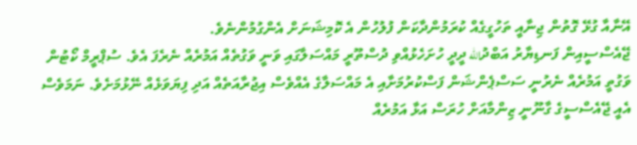އޭނާއާ ގުޅޭ ގޮތުން ޖިނާއީ ތަހުގީގެއް ކުރަމުންދާކަން ފުލުހުން އެ ކޮމިޝަނަށް އެންގުމުންނެވެ.
ޖޭއެސްސީއިން ފަނޑިޔާރު އަބްދުالله ދީދީ ހުށަހެޅުއްވި ދުސްތޫރީ މައްސަލާގައި ވަނީ ވަގުތެއް އަމުރެއް ނެރެފަ އެވެ. ސުޕްރީމް ކޯޓުން ވަގުތީ އަމުރެއް ނެރުނީ ސަސްޕެންޝަން ފަސްކުރުމަށާއި އެ މައްސަލާގެ އެއްވެސް އިޖުރާއަތެއް އަދި ފިޔަވަޅެއް ނޭޅުމަށެވެ. ނަމަވެސް އެއީ ޖޭއެސްސީގެ ގާނޫނީ ޒިންމާއަށް ހުރަސް އަޅާ އަމުރެއް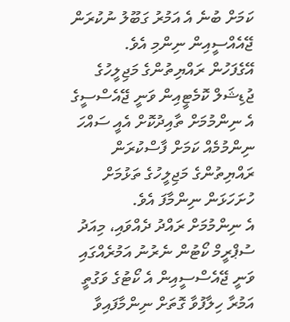ކަމަށް ބުނެ އެ އަމުރު ގަބޫލު ނުކުރަން ޖޭއެއްސީއިން ނިންމި އެވެ.
އޭގެފަހުން ރައްޔިތުންގެ މަޖިލީހުގެ ޖުޑިޝަލް ކޮމެޓީއިން ވަނީ ޖޭއެސްސީގެ އެ ނިންމުމަށް ތާއިދުކޮށް އެއީ ސައްހަ ނިންމުމެއް ކަމަށް ފާސްކުރަން ރައްޔިތުންގެ މަޖިލީހުގެ ތަޅުމަށް ހުށަހަޅަން ނިންމާފަ އެވެ.
އެ ނިންމުމަށް ރައްދު ދެއްވައި، މިއަދު ސުޕްރީމް ކޯޓުން ނެރުނު އަމުރެއްގައި ވަނީ ޖޭއެސްސީއިން އެ ކޯޓުގެ ވަގުތީ އަމުރާ ހިލާފުވާ ގޮތަށް ނިންމާފައިވާ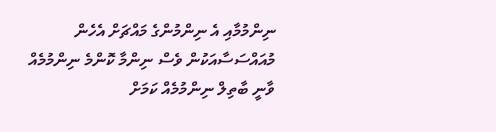ނިންމުމާއި އެ ނިންމުންގެ މައްޗަށް އެހެން މުއައްސަސާއަކުން ވެސް ނިންމާ ކޮންމެ ނިންމުމެއް ވާނީ ބާތިލް ނިންމުމެއް ކަމަށް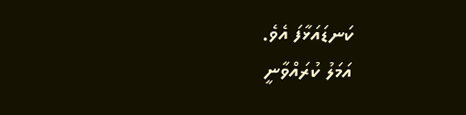ކަނޑައަޅާފަ އެވެ.
އަމަލު ކުރައްވާނީ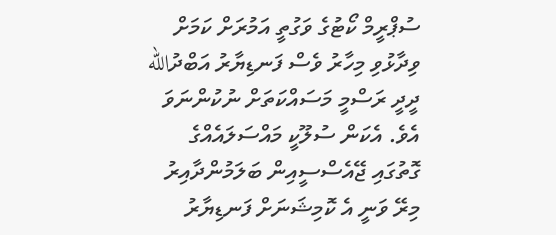ސުޕްރީމް ކޯޓުގެ ވަގުތީ އަމުރަށް ކަމަށް ވިދާޅުވި މިހާރު ވެސް ފަނޑިޔާރު އަބްދުالله ދީދީ ރަސްމީ މަސައްކަތަށް ނުކުންނަވަ އެވެ. އެކަން ސުލޫކީ މައްސަލައެއްގެ ގޮތުގައި ޖޭއެސްސީއިން ބަލަމުންދާއިރު މިރޭ ވަނީ އެ ކޮމިޝަނަށް ފަނޑިޔާރު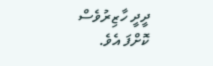ދީދީ ހާޒިރުވެސް ކޮށްފަ އެވެ.